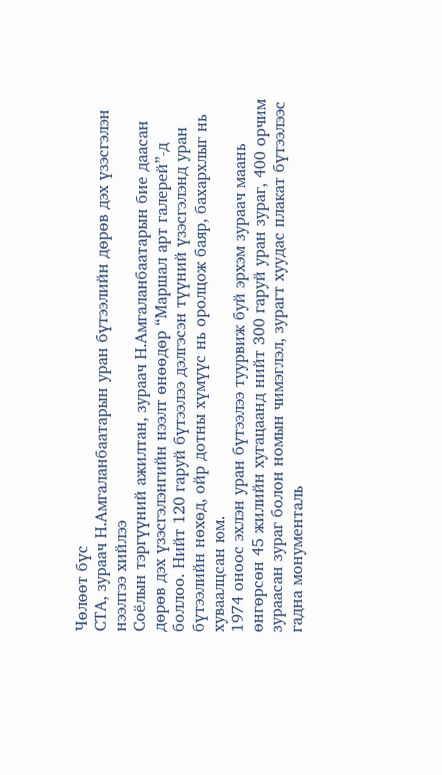Чөлөөт бүс
СТА, зураач Н.Амгаланбаатарын уран бүтээлийн дөрөв дэх үзэсгэлэн нээлтээ хийлээ
Соёлын тэргүүний ажилтан, зураач Н.Амгаланбаатарын бие даасан дөрөв дэх үзэсгэлэнгийн нээлт өнөөдөр “Маршал арт галерей”-д боллоо. Нийт 120 гаруй бүтээлээ дэлгэсэн түүний үзэсгэлэнд уран бүтээлийн нөхөд, ойр дотны хүмүүс нь оролцож баяр, бахархлыг нь хуваалцсан юм.
1974 оноос эхлэн уран бүтээлээ туурвиж буй эрхэм зураач маань өнгөрсөн 45 жилийн хугацаанд нийт 300 гаруй уран зураг, 400 орчим зураасан зураг болон номын чимэглэл, зурагт хуудас плакат бүтээлээс гадна монументаль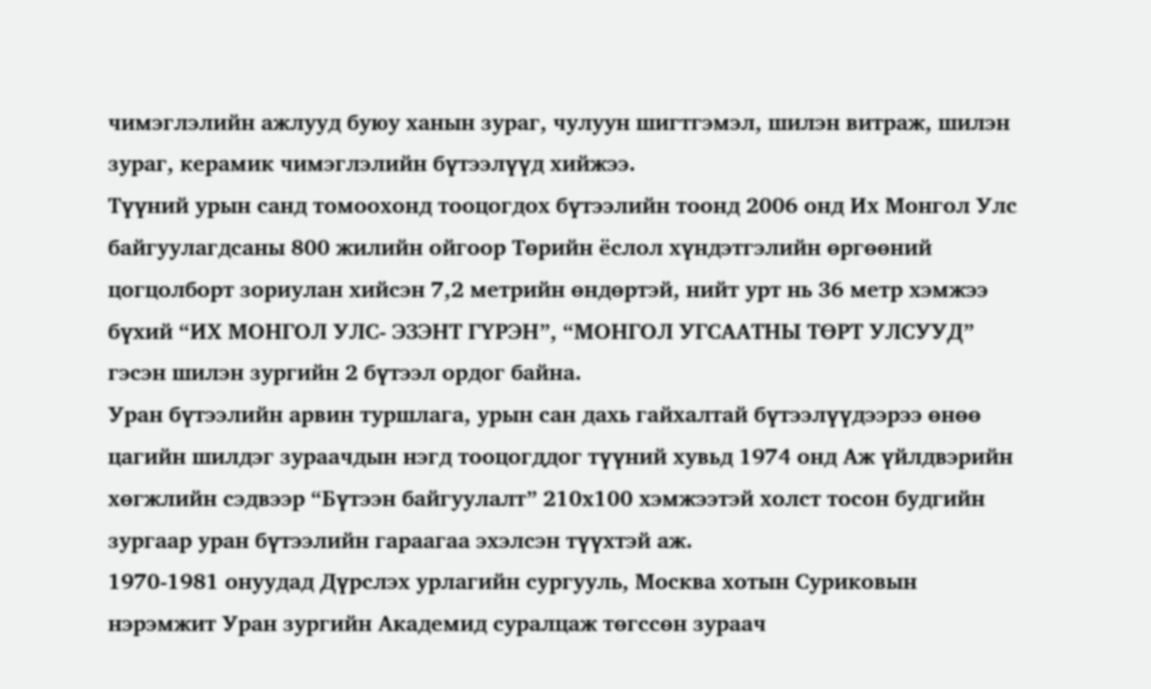чимэглэлийн ажлууд буюу ханын зураг, чулуун шигтгэмэл, шилэн витраж, шилэн зураг, керамик чимэглэлийн бүтээлүүд хийжээ.
Түүний урын санд томоохонд тооцогдох бүтээлийн тоонд 2006 онд Их Монгол Улс байгуулагдсаны 800 жилийн ойгоор Төрийн ёслол хүндэтгэлийн өргөөний цогцолборт зориулан хийсэн 7,2 метрийн өндөртэй, нийт урт нь 36 метр хэмжээ бүхий “ИХ МОНГОЛ УЛС- ЭЗЭНТ ГҮРЭН”, “МОНГОЛ УГСААТНЫ ТӨРТ УЛСУУД” гэсэн шилэн зургийн 2 бүтээл ордог байна.
Уран бүтээлийн арвин туршлага, урын сан дахь гайхалтай бүтээлүүдээрээ өнөө цагийн шилдэг зураачдын нэгд тооцогддог түүний хувьд 1974 онд Аж үйлдвэрийн хөгжлийн сэдвээр “Бүтээн байгуулалт” 210х100 хэмжээтэй холст тосон будгийн зургаар уран бүтээлийн гараагаа эхэлсэн түүхтэй аж.
1970-1981 онуудад Дүрслэх урлагийн сургууль, Москва хотын Суриковын нэрэмжит Уран зургийн Академид суралцаж төгссөн зураач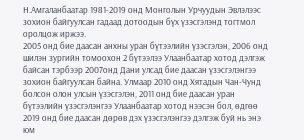Н.Амгаланбаатар 1981-2019 онд Монголын Урчуудын Эвлэлээс зохион байгуулсан гадаад дотоодын бүх үзэсгэлэнд тогтмол оролцож иржээ.
2005 онд бие даасан анхны уран бүтээлийн үзэсгэлэн, 2006 онд шилэн зургийн томоохон 2 бүтээлээ Улаанбаатар хотод дэлгэж байсан тэрбээр 2007онд Дани улсад бие даасан үзэсгэлэнгээ зохион байгуулсан байна. Улмаар 2010 онд Хятадын Чан-Чунд болсон олон улсын үзэсгэлэн, 2011 онд бие даасан уран бүтээлийн үзэсгэлэнгээ Улаанбаатар хотод нээсэн бол, өдгөө 2019 онд бие даасан дөрөв дэх үзэсгэлэнгээ дэлгэж буй нь энэ юм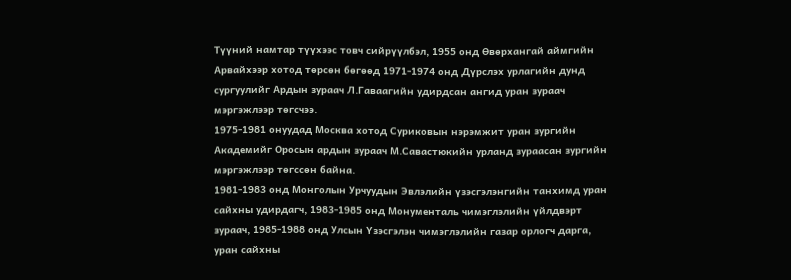Түүний намтар түүхээс товч сийрүүлбэл, 1955 онд Өвөрхангай аймгийн Арвайхээр хотод төрсөн бөгөөд 1971-1974 онд Дүрслэх урлагийн дунд сургуулийг Ардын зураач Л.Гаваагийн удирдсан ангид уран зураач мэргэжлээр төгсчээ.
1975-1981 онуудад Москва хотод Суриковын нэрэмжит уран зургийн Академийг Оросын ардын зураач М.Савастюкийн урланд зураасан зургийн мэргэжлээр төгссөн байна.
1981-1983 онд Монголын Урчуудын Эвлэлийн үзэсгэлэнгийн танхимд уран сайхны удирдагч, 1983-1985 онд Монументаль чимэглэлийн үйлдвэрт зураач, 1985-1988 онд Улсын Үзэсгэлэн чимэглэлийн газар орлогч дарга, уран сайхны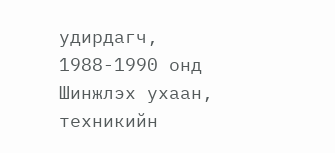удирдагч, 1988-1990 онд Шинжлэх ухаан, техникийн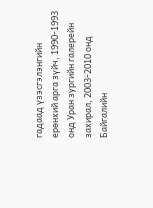гадаад үзэсгэлэнгийн ерөнхий арга зүйч, 1990-1993 онд Уран зургийн галерейн захирал, 2003-2010 онд Байгалийн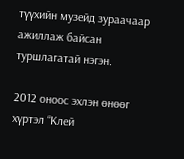түүхийн музейд зураачаар ажиллаж байсан туршлагатай нэгэн.

2012 оноос эхлэн өнөөг хүртэл “Клей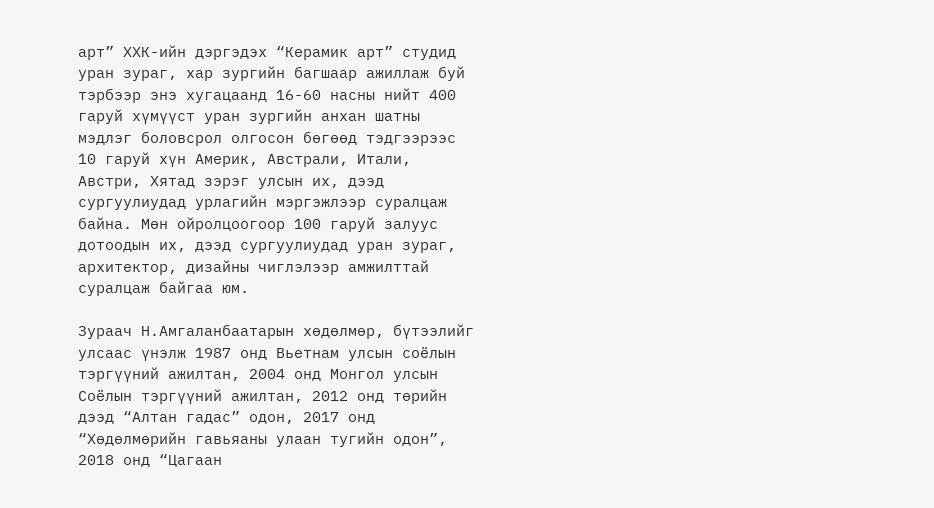арт” ХХК-ийн дэргэдэх “Керамик арт” студид уран зураг, хар зургийн багшаар ажиллаж буй тэрбээр энэ хугацаанд 16-60 насны нийт 400 гаруй хүмүүст уран зургийн анхан шатны мэдлэг боловсрол олгосон бөгөөд тэдгээрээс 10 гаруй хүн Америк, Австрали, Итали, Австри, Хятад зэрэг улсын их, дээд сургуулиудад урлагийн мэргэжлээр суралцаж байна. Мөн ойролцоогоор 100 гаруй залуус дотоодын их, дээд сургуулиудад уран зураг, архитектор, дизайны чиглэлээр амжилттай суралцаж байгаа юм.

Зураач Н.Амгаланбаатарын хөдөлмөр, бүтээлийг улсаас үнэлж 1987 онд Вьетнам улсын соёлын тэргүүний ажилтан, 2004 онд Монгол улсын Соёлын тэргүүний ажилтан, 2012 онд төрийн дээд “Алтан гадас” одон, 2017 онд “Хөдөлмөрийн гавьяаны улаан тугийн одон”, 2018 онд “Цагаан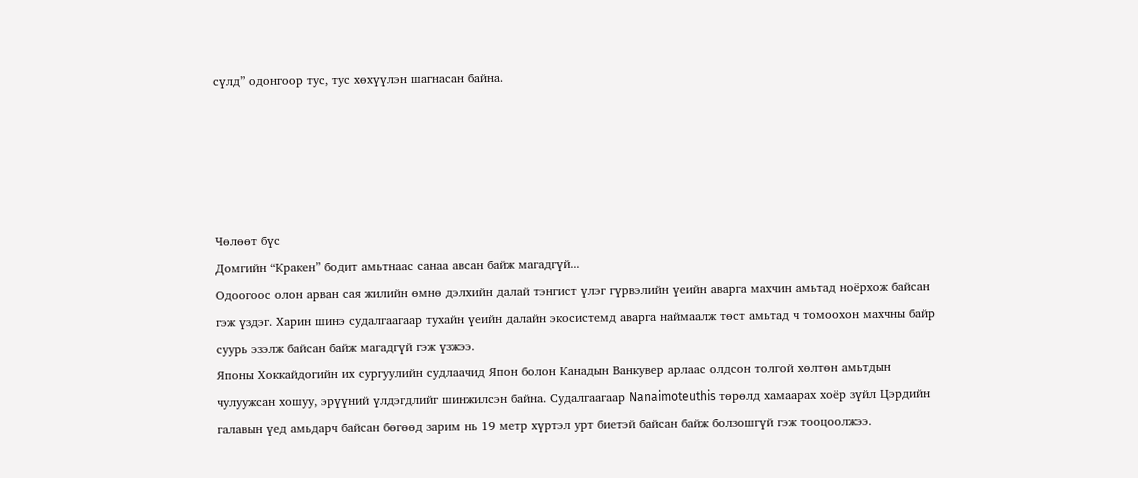сүлд” одонгоор тус, тус хөхүүлэн шагнасан байна.





Чөлөөт бүс
Домгийн “Кракен” бодит амьтнаас санаа авсан байж магадгүй...
Одоогоос олон арван сая жилийн өмнө дэлхийн далай тэнгист үлэг гүрвэлийн үеийн аварга махчин амьтад ноёрхож байсан гэж үздэг. Харин шинэ судалгаагаар тухайн үеийн далайн экосистемд аварга наймаалж төст амьтад ч томоохон махчны байр суурь эзэлж байсан байж магадгүй гэж үзжээ.
Японы Хоккайдогийн их сургуулийн судлаачид Япон болон Канадын Ванкувер арлаас олдсон толгой хөлтөн амьтдын чулуужсан хошуу, эрүүний үлдэгдлийг шинжилсэн байна. Судалгаагаар Nanaimoteuthis төрөлд хамаарах хоёр зүйл Цэрдийн галавын үед амьдарч байсан бөгөөд зарим нь 19 метр хүртэл урт биетэй байсан байж болзошгүй гэж тооцоолжээ.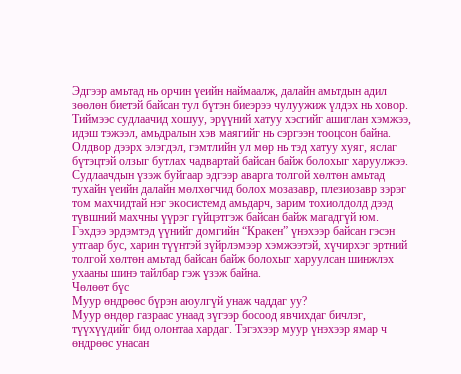Эдгээр амьтад нь орчин үеийн наймаалж, далайн амьтдын адил зөөлөн биетэй байсан тул бүтэн биеэрээ чулуужиж үлдэх нь ховор. Тиймээс судлаачид хошуу, эрүүний хатуу хэсгийг ашиглан хэмжээ, идэш тэжээл, амьдралын хэв маягийг нь сэргээн тооцсон байна. Олдвор дээрх элэгдэл, гэмтлийн ул мөр нь тэд хатуу хуяг, яслаг бүтэцтэй олзыг бутлах чадвартай байсан байж болохыг харуулжээ.
Судлаачдын үзэж буйгаар эдгээр аварга толгой хөлтөн амьтад тухайн үеийн далайн мөлхөгчид болох мозазавр, плезиозавр зэрэг том махчидтай нэг экосистемд амьдарч, зарим тохиолдолд дээд түвшний махчны үүрэг гүйцэтгэж байсан байж магадгүй юм.
Гэхдээ эрдэмтэд үүнийг домгийн “Кракен” үнэхээр байсан гэсэн утгаар бус, харин түүнтэй зүйрлэмээр хэмжээтэй, хүчирхэг эртний толгой хөлтөн амьтад байсан байж болохыг харуулсан шинжлэх ухааны шинэ тайлбар гэж үзэж байна.
Чөлөөт бүс
Муур өндрөөс бүрэн аюулгүй унаж чаддаг уу?
Муур өндөр газраас унаад зүгээр босоод явчихдаг бичлэг, түүхүүдийг бид олонтаа хардаг. Тэгэхээр муур үнэхээр ямар ч өндрөөс унасан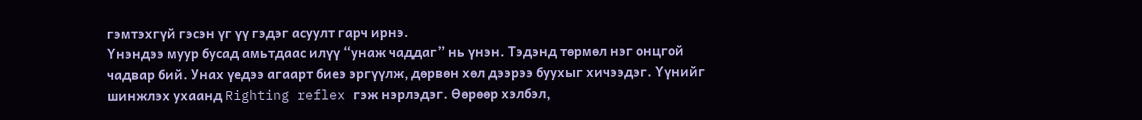гэмтэхгүй гэсэн үг үү гэдэг асуулт гарч ирнэ.
Үнэндээ муур бусад амьтдаас илүү “унаж чаддаг” нь үнэн. Тэдэнд төрмөл нэг онцгой чадвар бий. Унах үедээ агаарт биеэ эргүүлж, дөрвөн хөл дээрээ буухыг хичээдэг. Үүнийг шинжлэх ухаанд Righting reflex гэж нэрлэдэг. Өөрөөр хэлбэл,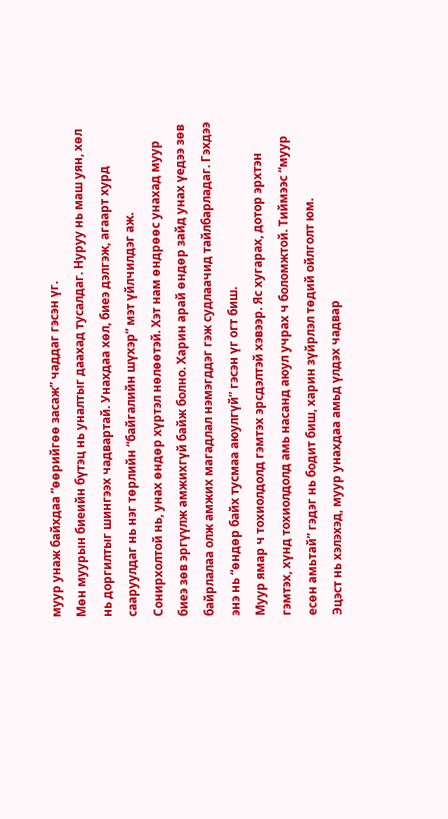муур унаж байхдаа “өөрийгөө засаж” чаддаг гэсэн үг.
Мөн муурын биеийн бүтэц нь уналтыг даахад тусалдаг. Нуруу нь маш уян, хөл нь доргилтыг шингээх чадвартай. Унахдаа хөл, биеэ дэлгэж, агаарт хурд сааруулдаг нь нэг төрлийн “байгалийн шүхэр” мэт үйлчилдэг аж.
Сонирхолтой нь, унах өндөр хүртэл нөлөөтэй. Хэт нам өндрөөс унахад муур биеэ зөв эргүүлж амжихгүй байж болно. Харин арай өндөр зайд унах үедээ зөв байрлалаа олж амжих магадлал нэмэгддэг гэж судлаачид тайлбарладаг. Гэхдээ энэ нь “өндөр байх тусмаа аюулгүй” гэсэн үг огт биш.
Муур ямар ч тохиолдолд гэмтэх эрсдэлтэй хэвээр. Яс хугарах, дотор эрхтэн гэмтэх, хүнд тохиолдолд амь насанд аюул учрах ч боломжтой. Тиймээс “муур есөн амьтай” гэдэг нь бодит биш, харин зүйрлэл төдий ойлголт юм.
Эцэст нь хэлэхэд, муур унахдаа амьд үлдэх чадвар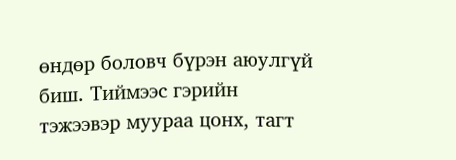өндөр боловч бүрэн аюулгүй биш. Тиймээс гэрийн тэжээвэр муураа цонх, тагт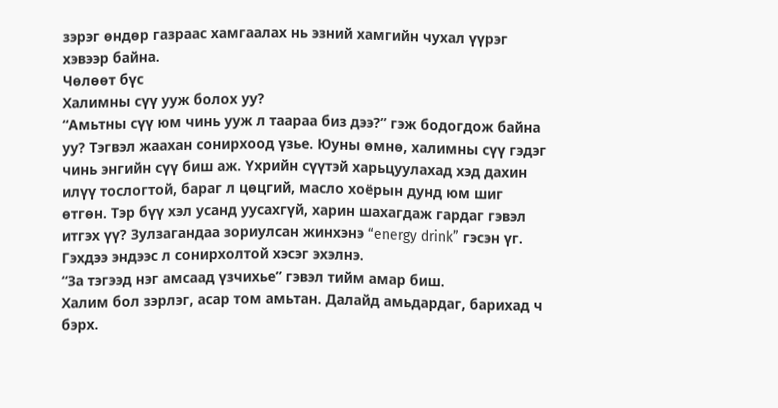зэрэг өндөр газраас хамгаалах нь эзний хамгийн чухал үүрэг хэвээр байна.
Чөлөөт бүс
Халимны сүү ууж болох уу?
“Амьтны сүү юм чинь ууж л таараа биз дээ?” гэж бодогдож байна уу? Тэгвэл жаахан сонирхоод үзье. Юуны өмнө, халимны сүү гэдэг чинь энгийн сүү биш аж. Үхрийн сүүтэй харьцуулахад хэд дахин илүү тослогтой, бараг л цөцгий, масло хоёрын дунд юм шиг өтгөн. Тэр бүү хэл усанд уусахгүй, харин шахагдаж гардаг гэвэл итгэх үү? Зулзагандаа зориулсан жинхэнэ “energy drink” гэсэн үг.
Гэхдээ эндээс л сонирхолтой хэсэг эхэлнэ.
“За тэгээд нэг амсаад үзчихье” гэвэл тийм амар биш.
Халим бол зэрлэг, асар том амьтан. Далайд амьдардаг, барихад ч бэрх.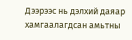Дээрээс нь дэлхий даяар хамгаалагдсан амьтны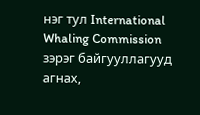нэг тул International Whaling Commission зэрэг байгууллагууд агнах,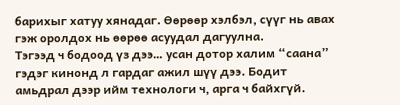барихыг хатуу хянадаг. Өөрөөр хэлбэл, сүүг нь авах гэж оролдох нь өөрөө асуудал дагуулна.
Тэгээд ч бодоод үз дээ… усан дотор халим “саана” гэдэг кинонд л гардаг ажил шүү дээ. Бодит амьдрал дээр ийм технологи ч, арга ч байхгүй.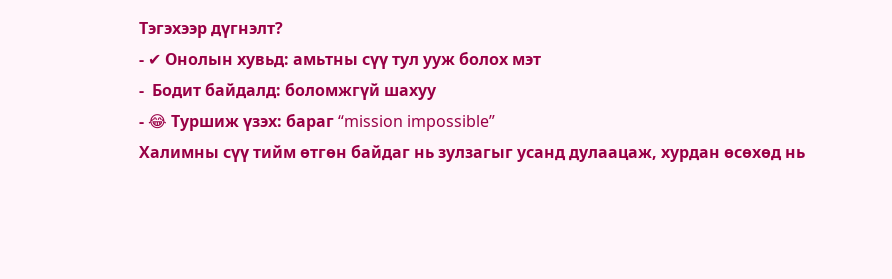Тэгэхээр дүгнэлт?
- ✔ Онолын хувьд: амьтны сүү тул ууж болох мэт
-  Бодит байдалд: боломжгүй шахуу
- 😂 Туршиж үзэх: бараг “mission impossible”
Халимны сүү тийм өтгөн байдаг нь зулзагыг усанд дулаацаж, хурдан өсөхөд нь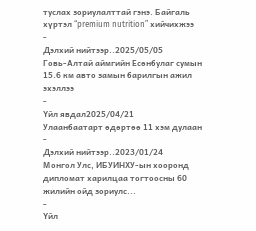туслах зориулалттай гэнэ. Байгаль хүртэл “premium nutrition” хийчихжээ
-
Дэлхий нийтээр..2025/05/05
Говь-Алтай аймгийн Есөнбулаг сумын 15.6 км авто замын барилгын ажил эхэллээ
-
Үйл явдал2025/04/21
Улаанбаатарт өдөртөө 11 хэм дулаан
-
Дэлхий нийтээр..2023/01/24
Монгол Улс, ИБУИНХУ-ын хооронд дипломат харилцаа тогтоосны 60 жилийн ойд зориулс...
-
Үйл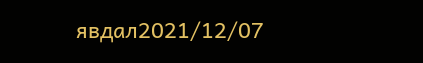явдал2021/12/07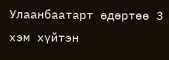Улаанбаатарт өдөртөө 3 хэм хүйтэн